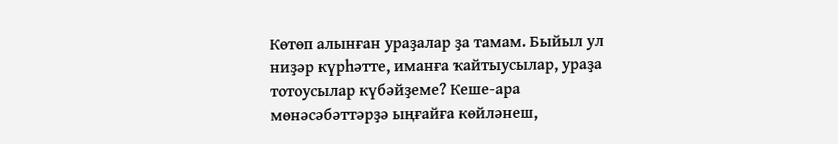Көтөп алынған ураҙалар ҙа тамам. Быйыл ул ниҙәр күрһәтте, иманға ҡайтыусылар, ураҙа тотоусылар күбәйҙеме? Кеше-ара мөнәсәбәттәрҙә ыңғайға көйләнеш,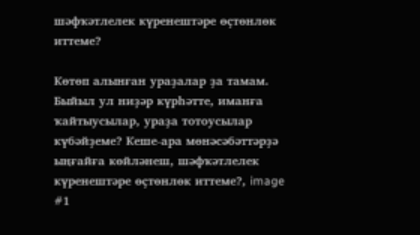шәфҡәтлелек күренештәре өҫтөнлөк иттеме?

Көтөп алынған ураҙалар ҙа тамам. Быйыл ул ниҙәр күрһәтте, иманға ҡайтыусылар, ураҙа тотоусылар күбәйҙеме? Кеше-ара мөнәсәбәттәрҙә ыңғайға көйләнеш, шәфҡәтлелек күренештәре өҫтөнлөк иттеме?, image #1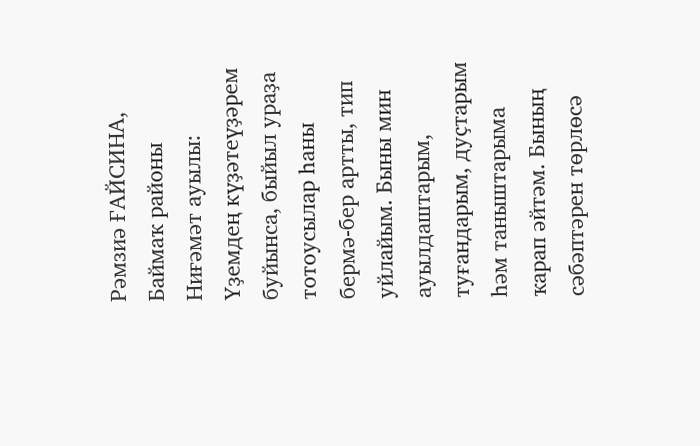Рәмзиә ҒАЙСИНА, Баймаҡ районы Ниғәмәт ауылы: Үҙемдең күҙәтеүҙәрем буйынса, быйыл ураҙа тотоусылар һаны бермә-бер артты, тип уйлайым. Быны мин ауылдаштарым, туғандарым, дуҫтарым һәм таныштарыма ҡарап әйтәм. Бының сәбәптәрен төрлөсә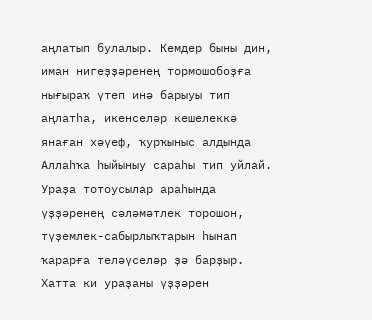аңлатып булалыр. Кемдер быны дин, иман нигеҙҙәренең тормошобоҙға нығыраҡ үтеп инә барыуы тип аңлатһа, икенселәр кешелеккә янаған хәүеф, ҡурҡыныс алдында Аллаһҡа һыйыныу сараһы тип уйлай. Ураҙа тотоусылар араһында үҙҙәренең сәләмәтлек торошон, түҙемлек-сабырлыҡтарын һынап ҡарарға теләүселәр ҙә барҙыр. Хатта ки ураҙаны үҙҙәрен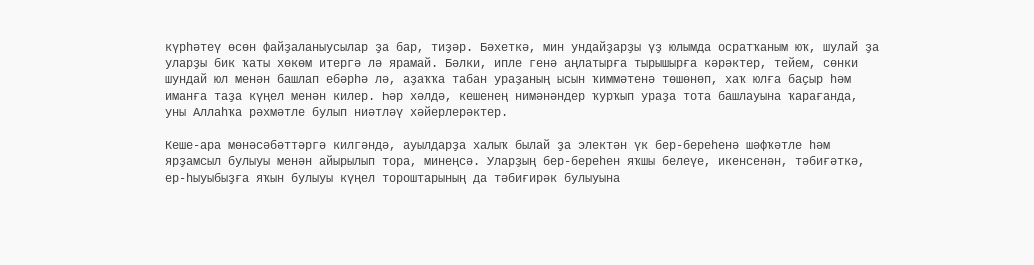күрһәтеү өсөн файҙаланыусылар ҙа бар, тиҙәр. Бәхеткә, мин ундайҙарҙы үҙ юлымда осратҡаным юҡ, шулай ҙа уларҙы бик ҡаты хөкөм итергә лә ярамай. Бәлки, ипле генә аңлатырға тырышырға кәрәктер, тейем, сөнки шундай юл менән башлап ебәрһә лә, аҙаҡҡа табан ураҙаның ысын ҡиммәтенә төшөнөп, хаҡ юлға баҫыр һәм иманға таҙа күңел менән килер. Һәр хәлдә, кешенең нимәнәндер ҡурҡып ураҙа тота башлауына ҡарағанда, уны Аллаһҡа рәхмәтле булып ниәтләү хәйерлерәктер.

Кеше-ара мөнәсәбәттәргә килгәндә, ауылдарҙа халыҡ былай ҙа электән үк бер-береһенә шәфҡәтле һәм ярҙамсыл булыуы менән айырылып тора, минеңсә. Уларҙың бер-береһен яҡшы белеүе, икенсенән, тәбиғәткә, ер-һыуыбыҙға яҡын булыуы күңел тороштарының да тәбиғирәк булыуына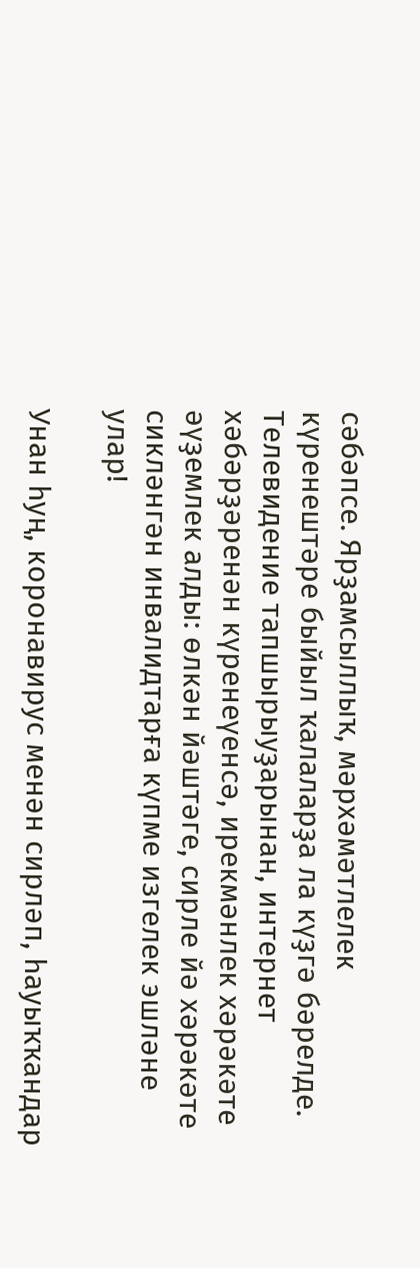сәбәпсе. Ярҙамсыллыҡ, мәрхәмәтлелек күренештәре быйыл ҡалаларҙа ла күҙгә бәрелде. Телевидение тапшырыуҙарынан, интернет хәбәрҙәренән күренеүенсә, ирекмәнлек хәрәкәте әүҙемлек алды: өлкән йәштәге, сирле йә хәрәкәте сикләнгән инвалидтарға күпме изгелек эшләне улар!

Унан һуң, коронавирус менән сирләп, һауыҡҡандар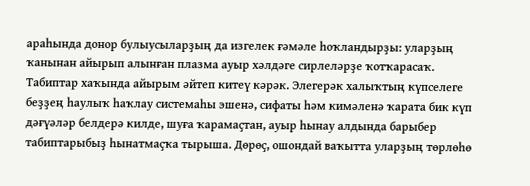араһында донор булыусыларҙың да изгелек ғәмәле һоҡландырҙы: уларҙың ҡанынан айырып алынған плазма ауыр хәлдәге сирлеләрҙе ҡотҡарасаҡ. Табиптар хаҡында айырым әйтеп китеү кәрәк. Элегерәк халыҡтың күпселеге беҙҙең һаулыҡ һаҡлау системаһы эшенә, сифаты һәм кимәленә ҡарата бик күп дәғүәләр белдерә килде, шуға ҡарамаҫтан, ауыр һынау алдында барыбер табиптарыбыҙ һынатмаҫҡа тырыша. Дөрөҫ, ошондай ваҡытта уларҙың төрлөһө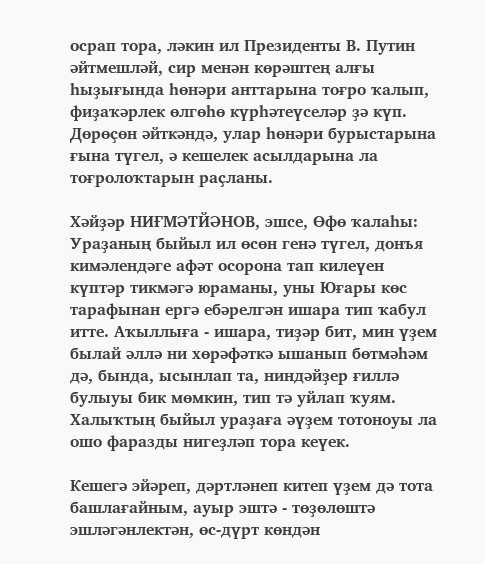осрап тора, ләкин ил Президенты В. Путин әйтмешләй, сир менән көрәштең алғы һыҙығында һөнәри анттарына тоғро ҡалып, фиҙаҡәрлек өлгөһө күрһәтеүселәр ҙә күп. Дөрөҫөн әйткәндә, улар һөнәри бурыстарына ғына түгел, ә кешелек асылдарына ла тоғролоҡтарын раҫланы.

Хәйҙәр НИҒМӘТЙӘНОВ, эшсе, Өфө ҡалаһы: Ураҙаның быйыл ил өсөн генә түгел, донъя кимәлендәге афәт осорона тап килеүен күптәр тикмәгә юраманы, уны Юғары көс тарафынан ергә ебәрелгән ишара тип ҡабул итте. Аҡыллыға - ишара, тиҙәр бит, мин үҙем былай әллә ни хөрәфәткә ышанып бөтмәһәм дә, бында, ысынлап та, ниндәйҙер ғиллә булыуы бик мөмкин, тип тә уйлап ҡуям. Халыҡтың быйыл ураҙаға әүҙем тотоноуы ла ошо фаразды нигеҙләп тора кеүек.

Кешегә эйәреп, дәртләнеп китеп үҙем дә тота башлағайным, ауыр эштә - төҙөлөштә эшләгәнлектән, өс-дүрт көндән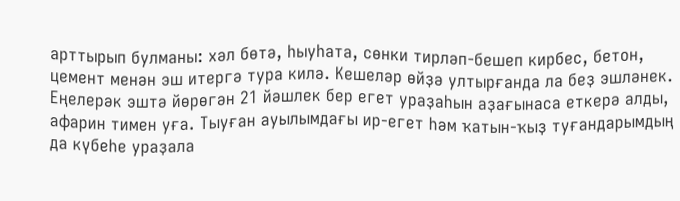арттырып булманы: хәл бөтә, һыуһата, сөнки тирләп-бешеп кирбес, бетон, цемент менән эш итергә тура килә. Кешеләр өйҙә ултырғанда ла беҙ эшләнек. Еңелерәк эштә йөрөгән 21 йәшлек бер егет ураҙаһын аҙағынаса еткерә алды, афарин тимен уға. Тыуған ауылымдағы ир-егет һәм ҡатын-ҡыҙ туғандарымдың да күбеһе ураҙала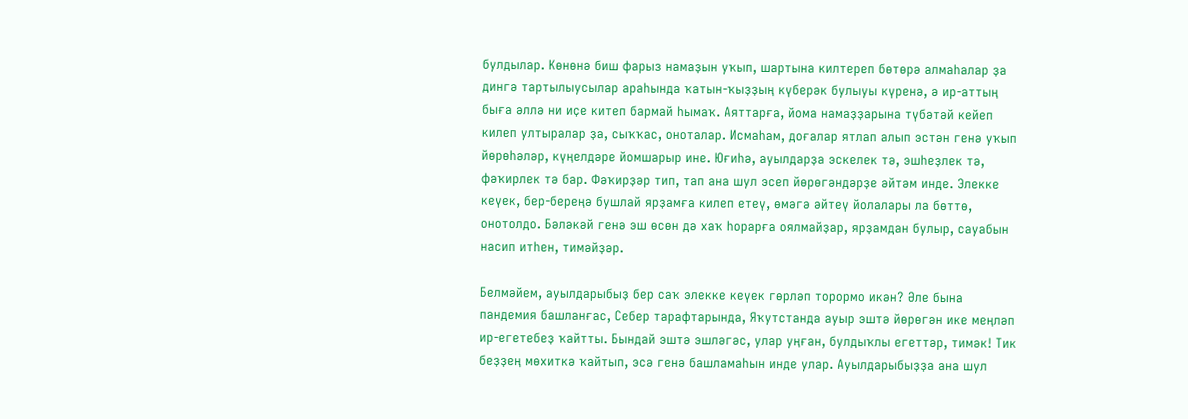булдылар. Көнөнә биш фарыз намаҙын уҡып, шартына килтереп бөтөрә алмаһалар ҙа дингә тартылыусылар араһында ҡатын-ҡыҙҙың күберәк булыуы күренә, ә ир-аттың быға әллә ни иҫе китеп бармай һымаҡ. Аяттарға, йома намаҙҙарына түбәтәй кейеп килеп ултыралар ҙа, сыҡҡас, оноталар. Исмаһам, доғалар ятлап алып эстән генә уҡып йөрөһәләр, күңелдәре йомшарыр ине. Юғиһә, ауылдарҙа эскелек тә, эшһеҙлек тә, фәҡирлек тә бар. Фәҡирҙәр тип, тап ана шул эсеп йөрөгәндәрҙе әйтәм инде. Элекке кеүек, бер-береңә бушлай ярҙамға килеп етеү, өмәгә әйтеү йолалары ла бөттө, онотолдо. Бәләкәй генә эш өсөн дә хаҡ һорарға оялмайҙар, ярҙамдан булыр, сауабын насип итһен, тимәйҙәр.

Белмәйем, ауылдарыбыҙ бер саҡ элекке кеүек гөрләп торормо икән? Әле бына пандемия башланғас, Себер тарафтарында, Яҡутстанда ауыр эштә йөрөгән ике меңләп ир-егетебеҙ ҡайтты. Бындай эштә эшләгәс, улар уңған, булдыҡлы егеттәр, тимәк! Тик беҙҙең мөхиткә ҡайтып, эсә генә башламаһын инде улар. Ауылдарыбыҙҙа ана шул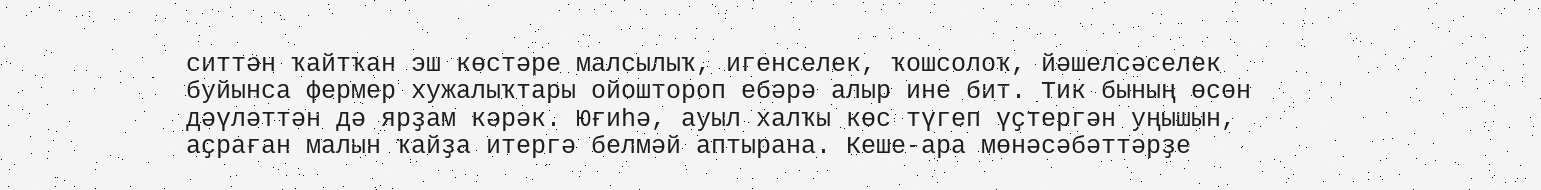ситтән ҡайтҡан эш көстәре малсылыҡ, игенселек, ҡошсолоҡ, йәшелсәселек буйынса фермер хужалыҡтары ойоштороп ебәрә алыр ине бит. Тик бының өсөн дәүләттән дә ярҙам кәрәк. Юғиһә, ауыл халҡы көс түгеп үҫтергән уңышын, аҫраған малын ҡайҙа итергә белмәй аптырана. Кеше-ара мөнәсәбәттәрҙе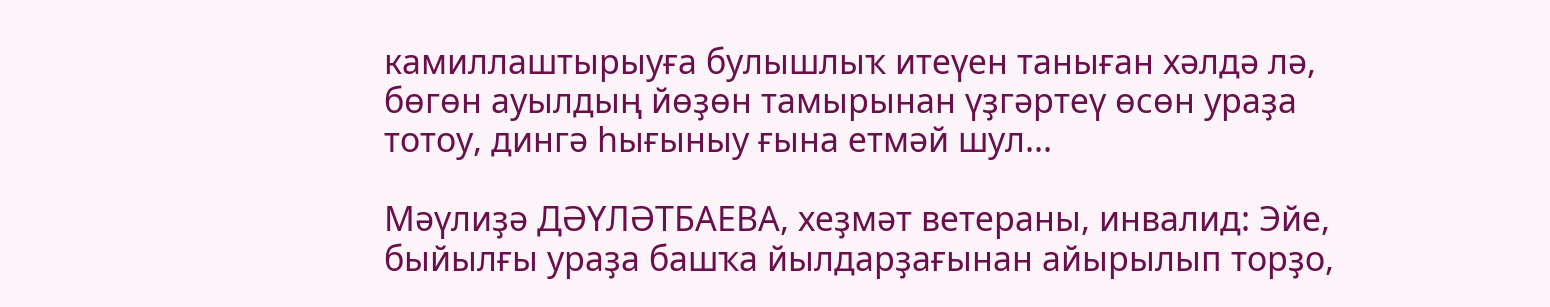камиллаштырыуға булышлыҡ итеүен таныған хәлдә лә, бөгөн ауылдың йөҙөн тамырынан үҙгәртеү өсөн ураҙа тотоу, дингә һығыныу ғына етмәй шул...

Мәүлиҙә ДӘҮЛӘТБАЕВА, хеҙмәт ветераны, инвалид: Эйе, быйылғы ураҙа башҡа йылдарҙағынан айырылып торҙо,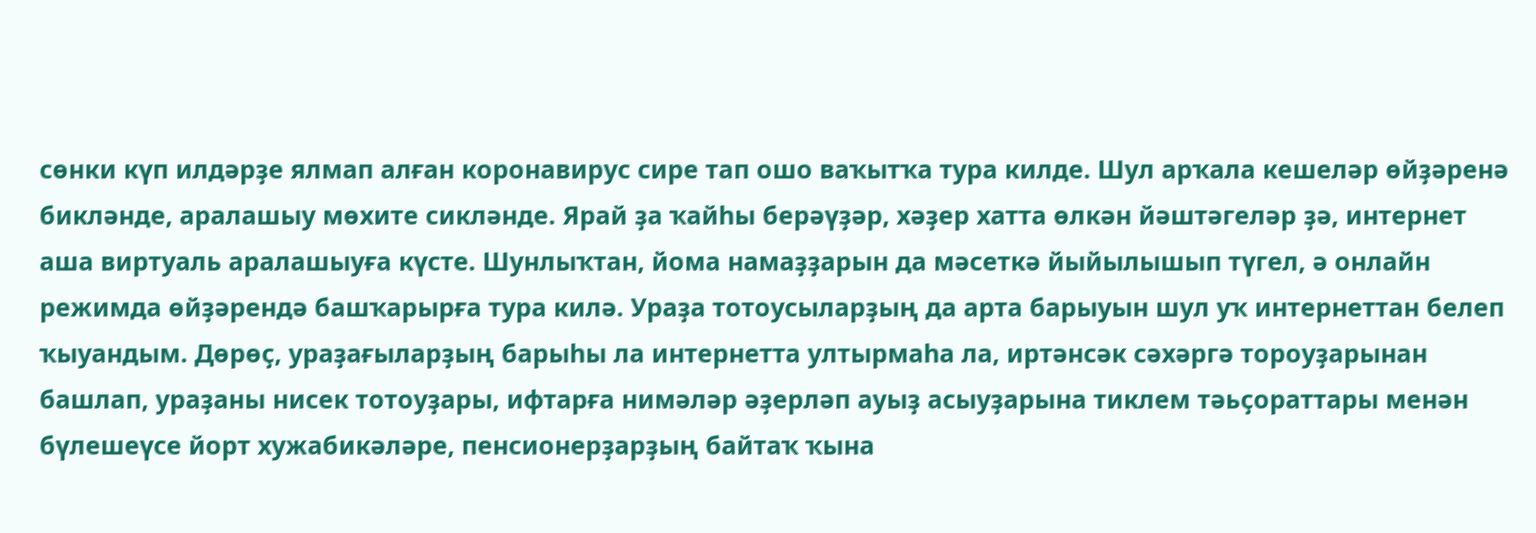сөнки күп илдәрҙе ялмап алған коронавирус сире тап ошо ваҡытҡа тура килде. Шул арҡала кешеләр өйҙәренә бикләнде, аралашыу мөхите сикләнде. Ярай ҙа ҡайһы берәүҙәр, хәҙер хатта өлкән йәштәгеләр ҙә, интернет аша виртуаль аралашыуға күсте. Шунлыҡтан, йома намаҙҙарын да мәсеткә йыйылышып түгел, ә онлайн режимда өйҙәрендә башҡарырға тура килә. Ураҙа тотоусыларҙың да арта барыуын шул уҡ интернеттан белеп ҡыуандым. Дөрөҫ, ураҙағыларҙың барыһы ла интернетта ултырмаһа ла, иртәнсәк сәхәргә тороуҙарынан башлап, ураҙаны нисек тотоуҙары, ифтарға нимәләр әҙерләп ауыҙ асыуҙарына тиклем тәьҫораттары менән бүлешеүсе йорт хужабикәләре, пенсионерҙарҙың байтаҡ ҡына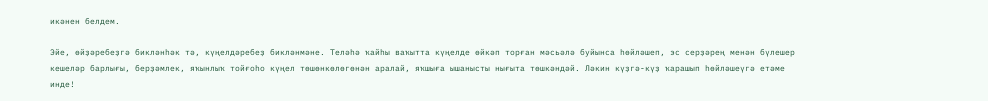икәнен белдем.

Эйе, өйҙәребеҙгә бикләнһәк тә, күңелдәребеҙ бикләнмәне. Теләһә ҡайһы ваҡытта күңелде өйкәп торған мәсьәлә буйынса һөйләшеп, эс серҙәрең менән бүлешер кешеләр барлығы, берҙәмлек, яҡынлыҡ тойғоһо күңел төшөнкөлөгөнән аралай, яҡшыға ышанысты нығыта төшкәндәй. Ләкин күҙгә-күҙ ҡарашып һөйләшеүгә етәме инде!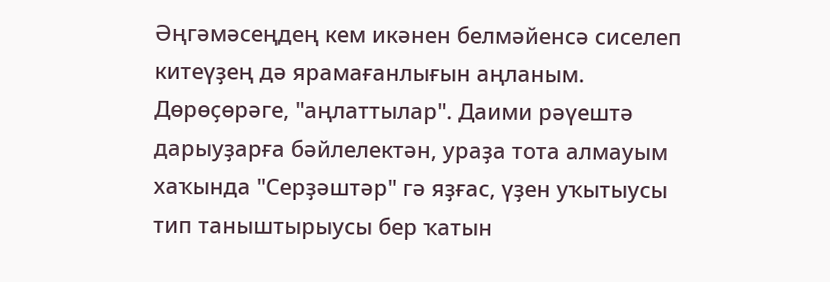Әңгәмәсеңдең кем икәнен белмәйенсә сиселеп китеүҙең дә ярамағанлығын аңланым. Дөрөҫөрәге, "аңлаттылар". Даими рәүештә дарыуҙарға бәйлелектән, ураҙа тота алмауым хаҡында "Серҙәштәр" гә яҙғас, үҙен уҡытыусы тип таныштырыусы бер ҡатын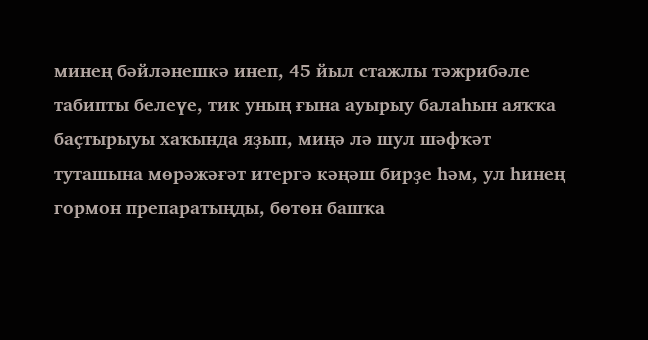минең бәйләнешкә инеп, 45 йыл стажлы тәжрибәле табипты белеүе, тик уның ғына ауырыу балаһын аяҡҡа баҫтырыуы хаҡында яҙып, миңә лә шул шәфҡәт туташына мөрәжәғәт итергә кәңәш бирҙе һәм, ул һинең гормон препаратыңды, бөтөн башҡа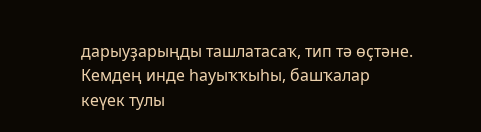дарыуҙарыңды ташлатасаҡ, тип тә өҫтәне. Кемдең инде һауыҡҡыһы, башҡалар кеүек тулы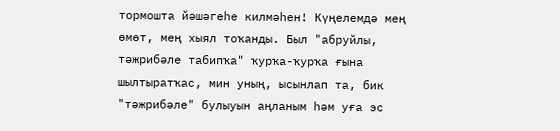тормошта йәшәгеһе килмәһен! Күңелемдә мең өмөт, мең хыял тоҡанды. Был "абруйлы, тәжрибәле табипҡа" ҡурҡа-ҡурҡа ғына шылтыратҡас, мин уның, ысынлап та, бик "тәжрибәле" булыуын аңланым һәм уға эс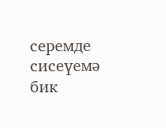серемде сисеүемә бик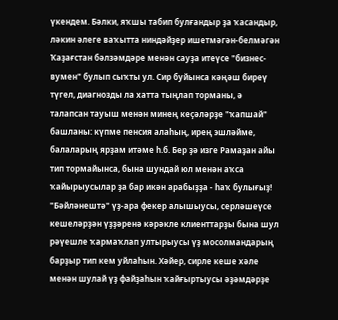үкендем. Бәлки, яҡшы табип булғандыр ҙа ҡасандыр, ләкин әлеге ваҡытта ниндәйҙер ишетмәгән-белмәгән Ҡаҙағстан бәлзәмдәре менән сауҙа итеүсе "бизнес-вумен" булып сыҡты ул. Сир буйынса кәңәш биреү түгел, диагнозды ла хатта тыңлап торманы, ә талапсан тауыш менән минең кеҫәләрҙе "ҡапшай" башланы: күпме пенсия алаһың, ирең эшләйме, балаларың ярҙам итәме һ.б. Бер ҙә изге Рамаҙан айы тип тормайынса, бына шундай юл менән аҡса ҡайырыусылар ҙа бар икән арабыҙҙа - һаҡ булығыҙ! "Бәйләнештә" үҙ-ара фекер алышыусы, серләшеүсе кешеләрҙән үҙҙәренә кәрәкле клиенттарҙы бына шул рәүешле ҡармаҡлап ултырыусы үҙ мосолмандарың барҙыр тип кем уйлаһын. Хәйер, сирле кеше хәле менән шулай үҙ файҙаһын ҡайғыртыусы әҙәмдәрҙе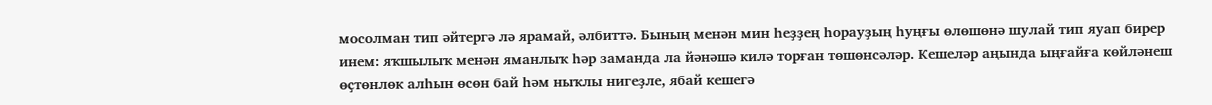мосолман тип әйтергә лә ярамай, әлбиттә. Бының менән мин һеҙҙең һорауҙың һуңғы өлөшөнә шулай тип яуап бирер инем: яҡшылыҡ менән яманлыҡ һәр заманда ла йәнәшә килә торған төшөнсәләр. Кешеләр аңында ыңғайға көйләнеш өҫтөнлөк алһын өсөн бай һәм ныҡлы нигеҙле, ябай кешегә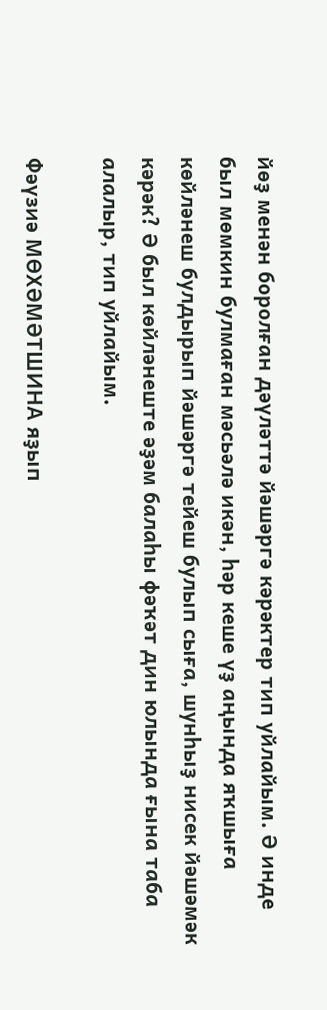йөҙ менән боролған дәүләттә йәшәргә кәрәктер тип уйлайым. Ә инде был мөмкин булмаған мәсьәлә икән, һәр кеше үҙ аңында яҡшыға көйләнеш булдырып йәшәргә тейеш булып сыға, шунһыҙ нисек йәшәмәк кәрәк? Ә был көйләнеште әҙәм балаһы фәҡәт дин юлында ғына таба алалыр, тип уйлайым.

Фәүзиә МӨХӘМӘТШИНА яҙып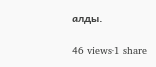алды.

46 views·1 share